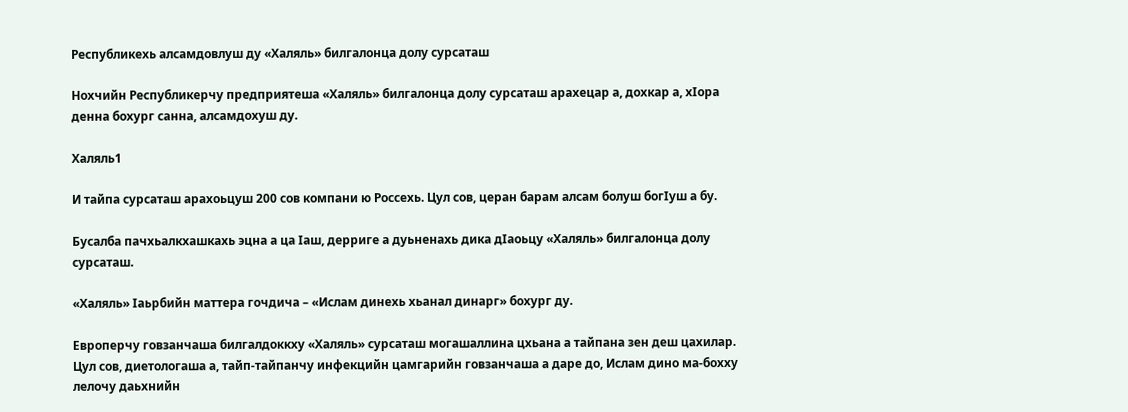Республикехь алсамдовлуш ду «Халяль» билгалонца долу сурсаташ

Нохчийн Республикерчу предприятеша «Халяль» билгалонца долу сурсаташ арахецар а, дохкар а, хIора денна бохург санна, алсамдохуш ду.

Халяль1

И тайпа сурсаташ арахоьцуш 200 сов компани ю Россехь. Цул сов, церан барам алсам болуш богIуш а бу.

Бусалба пачхьалкхашкахь эцна а ца Iаш, дерриге а дуьненахь дика дIаоьцу «Халяль» билгалонца долу сурсаташ.

«Халяль» Iаьрбийн маттера гочдича – «Ислам динехь хьанал динарг» бохург ду.

Европерчу говзанчаша билгалдоккху «Халяль» сурсаташ могашаллина цхьана а тайпана зен деш цахилар. Цул сов, диетологаша а, тайп-тайпанчу инфекцийн цамгарийн говзанчаша а даре до, Ислам дино ма-бохху лелочу даьхнийн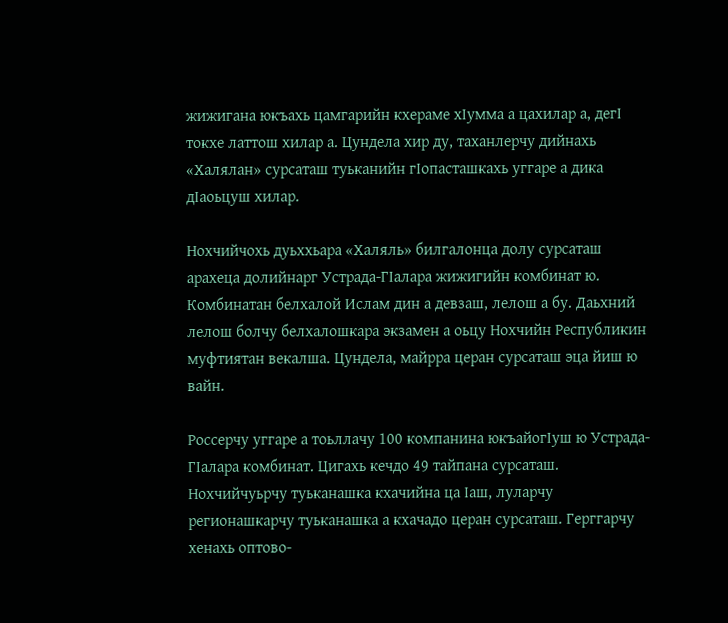жижигана юкъахь цамгарийн кхераме хIумма а цахилар а, дегI токхе латтош хилар а. Цундела хир ду, таханлерчу дийнахь «Халялан» сурсаташ туьканийн гIопасташкахь уггаре а дика дIаоьцуш хилар.

Нохчийчохь дуьххьара «Халяль» билгалонца долу сурсаташ арахеца долийнарг Устрада-ГIалара жижигийн комбинат ю. Комбинатан белхалой Ислам дин а девзаш, лелош а бу. Даьхний лелош болчу белхалошкара экзамен а оьцу Нохчийн Республикин муфтиятан векалша. Цундела, майрра церан сурсаташ эца йиш ю вайн.

Россерчу уггаре а тоьллачу 100 компанина юкъайогIуш ю Устрада-ГIалара комбинат. Цигахь кечдо 49 тайпана сурсаташ. Нохчийчуьрчу туьканашка кхачийна ца Iаш, луларчу регионашкарчу туьканашка а кхачадо церан сурсаташ. Герггарчу хенахь оптово-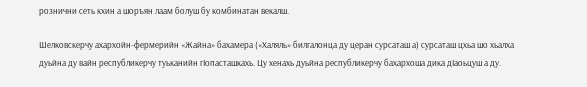рознични сеть кхин а шоръян лаам болуш бу комбинатан векалш.

Шелковскерчу ахархойн-фермерийн «Жайна» бахамера («Халяль» билгалонца ду церан сурсаташ а) сурсаташ цхьа шо хьалха дуьйна ду вайн республикерчу туьканийн гIопасташкахь. Цу хенахь дуьйна республикерчу бахархоша дика дIаоьцуш а ду.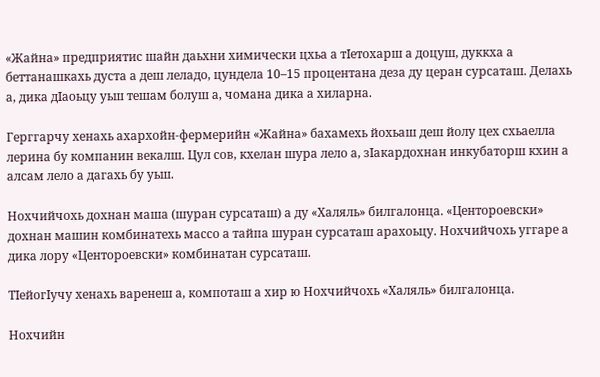«Жайна» предприятис шайн даьхни химически цхьа а тIетохарш а доцуш, дуккха а беттанашкахь дуста а деш леладо, цундела 10–15 процентана деза ду церан сурсаташ. Делахь а, дика дIаоьцу уьш тешам болуш а, чомана дика а хиларна.

Герггарчу хенахь ахархойн-фермерийн «Жайна» бахамехь йохьаш деш йолу цех схьаелла лерина бу компанин векалш. Цул сов, кхелан шура лело а, зIакардохнан инкубаторш кхин а алсам лело а дагахь бу уьш.

Нохчийчохь дохнан маша (шуран сурсаташ) а ду «Халяль» билгалонца. «Центороевски» дохнан машин комбинатехь массо а тайпа шуран сурсаташ арахоьцу. Нохчийчохь уггаре а дика лору «Центороевски» комбинатан сурсаташ.

ТIейогIучу хенахь варенеш а, компоташ а хир ю Нохчийчохь «Халяль» билгалонца.

Нохчийн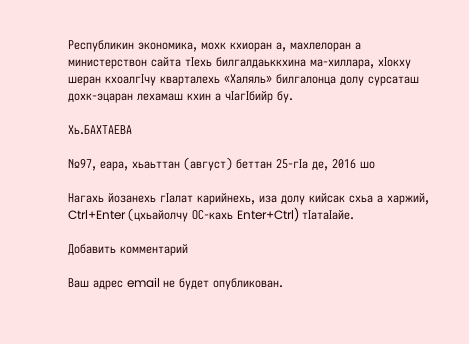Республикин экономика, мохк кхиоран а, махлелоран а министерствон сайта тIехь билгалдаьккхина ма-хиллара, хIокху шеран кхоалгIчу кварталехь «Халяль» билгалонца долу сурсаташ дохк-эцаран лехамаш кхин а чIагIбийр бу.

Хь.БАХТАЕВА

№97, еара, хьаьттан (август) беттан 25-гIа де, 2016 шо

Нагахь йозанехь гIалат карийнехь, иза долу кийсак схьа а харжий, Ctrl+Enter (цхьайолчу ОС-кахь Enter+Ctrl) тIатаIайе.

Добавить комментарий

Ваш адрес email не будет опубликован.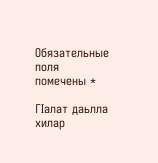Обязательные поля помечены *

ГIалат даьлла хилар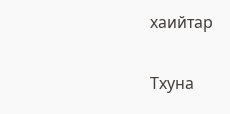хаийтар

Тхуна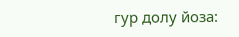гур долу йоза: